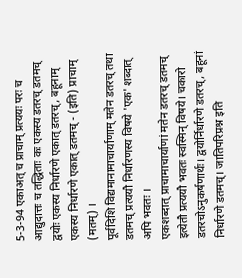5-3-94 एकाअत् च प्राचाम् प्रत्ययः परः च आद्युदात्तः च तद्धिताः कः एकस्य डतरच् डतमच्
द्वयोः एकस्य निर्धारणे एकात् डतरच्, बहूनाम् एकस्य निर्धारणे एकात् डतमच् - (इति) प्राचाम् (मतम्) ।
पूर्वदिशि विद्यमानामाचार्याणाम् मतेन डतरच् तथा डतमच् प्रत्ययौ निर्धारणस्य विषये 'एक' शब्दात् अपि भवतः ।
एकशब्दात् प्राचामाचार्याणां मतेन डतरच् डतमच् इत्येतौ प्रत्ययौ भवतः स्वस्मिन् विषये। चकारो डतरचोऽनुकर्षणार्थः। द्वयोर्निर्धारणे डतरच्, बहूनां निर्धारणे डतमच्। जातिपरिप्रश्न इति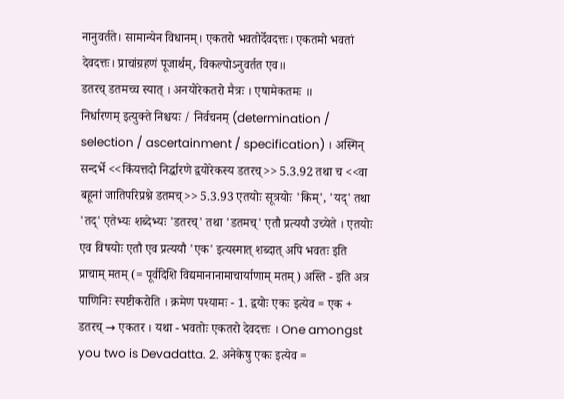नानुवर्तते। सामान्येन विधानम्। एकतरो भवतोर्देवदत्तः। एकतमो भवतां देवदत्तः। प्राचांग्रहणं पूजार्थम्, विकल्पोऽनुवर्तत एव॥
डतरच् डतमच्च स्यात् । अनयोरेकतरो मैत्रः । एषामेकतमः ॥
निर्धारणम् इत्युक्ते निश्चयः / निर्वचनम् (determination / selection / ascertainment / specification) । अस्मिन् सन्दर्भे <<किंयत्तदो निर्द्धारणे द्वयोरेकस्य डतरच्>> 5.3.92 तथा च <<वा बहूनां जातिपरिप्रश्ने डतमच्>> 5.3.93 एतयोः सूत्रयोः 'किम्', 'यद्' तथा 'तद्' एतेभ्यः शब्देभ्यः 'डतरच्' तथा 'डतमच्' एतौ प्रत्ययौ उच्येते । एतयोः एव विषयोः एतौ एव प्रत्ययौ 'एक' इत्यस्मात् शब्दात् अपि भवतः इति प्राचाम् मतम् (= पूर्वदिशि विद्यमानानामाचार्याणाम् मतम्) अस्ति - इति अत्र पाणिनिः स्पष्टीकरोति । क्रमेण पश्यामः - 1. द्वयोः एकः इत्येव = एक + डतरच् → एकतर । यथा - भवतोः एकतरो देवदत्तः । One amongst you two is Devadatta. 2. अनेकेषु एकः इत्येव =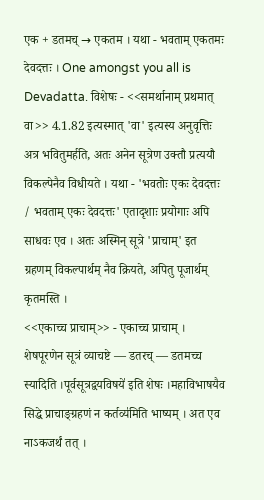एक + डतमच् → एकतम । यथा - भवताम् एकतमः देवदत्तः । One amongst you all is Devadatta. विशेषः - <<समर्थानाम् प्रथमात् वा>> 4.1.82 इत्यस्मात् 'वा' इत्यस्य अनुवृत्तिः अत्र भवितुमर्हति, अतः अनेन सूत्रेण उक्तौ प्रत्ययौ विकल्पेनैव विधीयते । यथा - 'भवतोः एकः देवदत्तः / भवताम् एकः देवदत्तः' एतादृशाः प्रयोगाः अपि साधवः एव । अतः अस्मिन् सूत्रे 'प्राचाम्' इत ग्रहणम् विकल्पार्थम् नैव क्रियते, अपितु पूजार्थम् कृतमस्ति ।
<<एकाच्च प्राचाम्>> - एकाच्च प्राचाम् । शेषपूरणेन सूत्रं व्याचष्टे — डतरच् — डतमच्च स्यादिति ।पूर्वसूत्रद्वयविषये॑ इति शेषः ।महाविभाषयैव सिद्धे प्राचाङ्ग्रहणं न कर्तव्य॑मिति भाष्यम् । अत एव नाऽकजर्थं तत् ।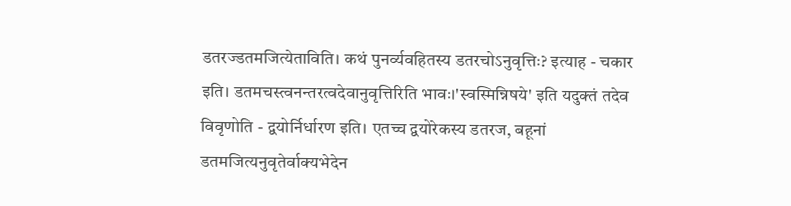डतरज्डतमजित्येताविति। कथं पुनर्व्यवहितस्य डतरचोऽनुवृत्तिः? इत्याह - चकार इति। डतमचस्त्वनन्तरत्वदेवानुवृत्तिरिति भावः।'स्वस्मिन्निषये' इति यदुक्तं तदेव विवृणोति - द्वयोर्निर्धारण इति। एतच्च द्वयोरेकस्य डतरज, बहूनां डतमजित्यनुवृतेर्वाक्यभेदेन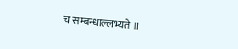च सम्बन्धाल्लभ्यते ॥